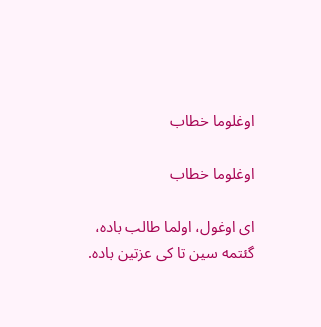اوغلوما خطاب

اوغلوما خطاب

ای اوغول، اولما طالب باده،
گئتمه سین تا کی عزتین باده.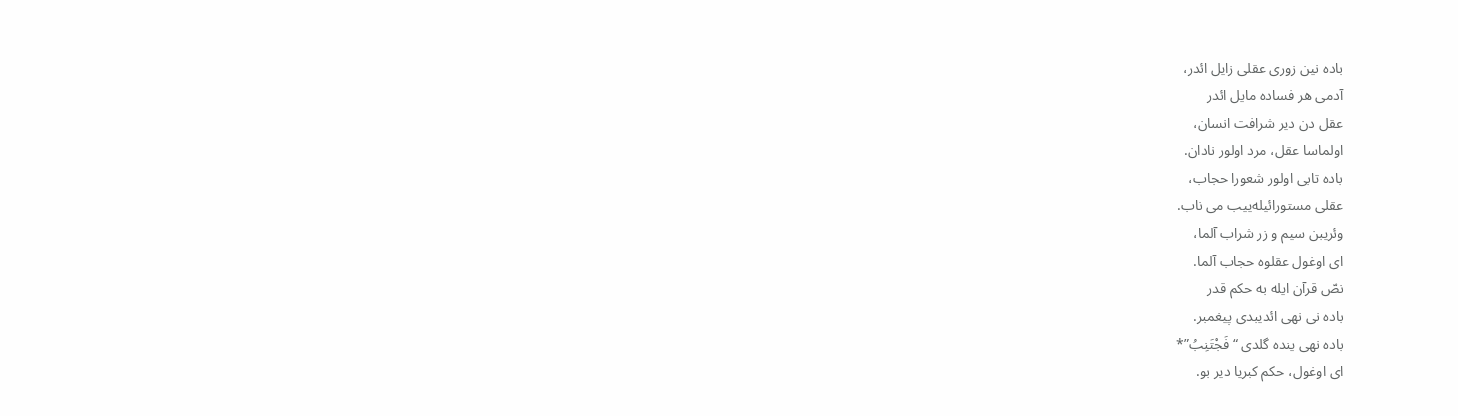باده نین زوری عقلی زایل ائدر،
آدمی هر فساده مایل ائدر
عقل دن دیر شرافت انسان،
اولماسا عقل، مرد اولور نادان.
باده تابی اولور شعورا حجاب،
عقلی مستورائیله‌ییب می ناب.
وئریبن سیم و زر شراب آلما،
ای اوغول عقلوه حجاب آلما.
نصّ قرآن ایله به حکم قدر
باده نی نهی ائدیبدی پیغمبر.
باده نهی ینده گلدی “فَجْتَنِبُ”*
ای اوغول، حکم کبریا دیر بو.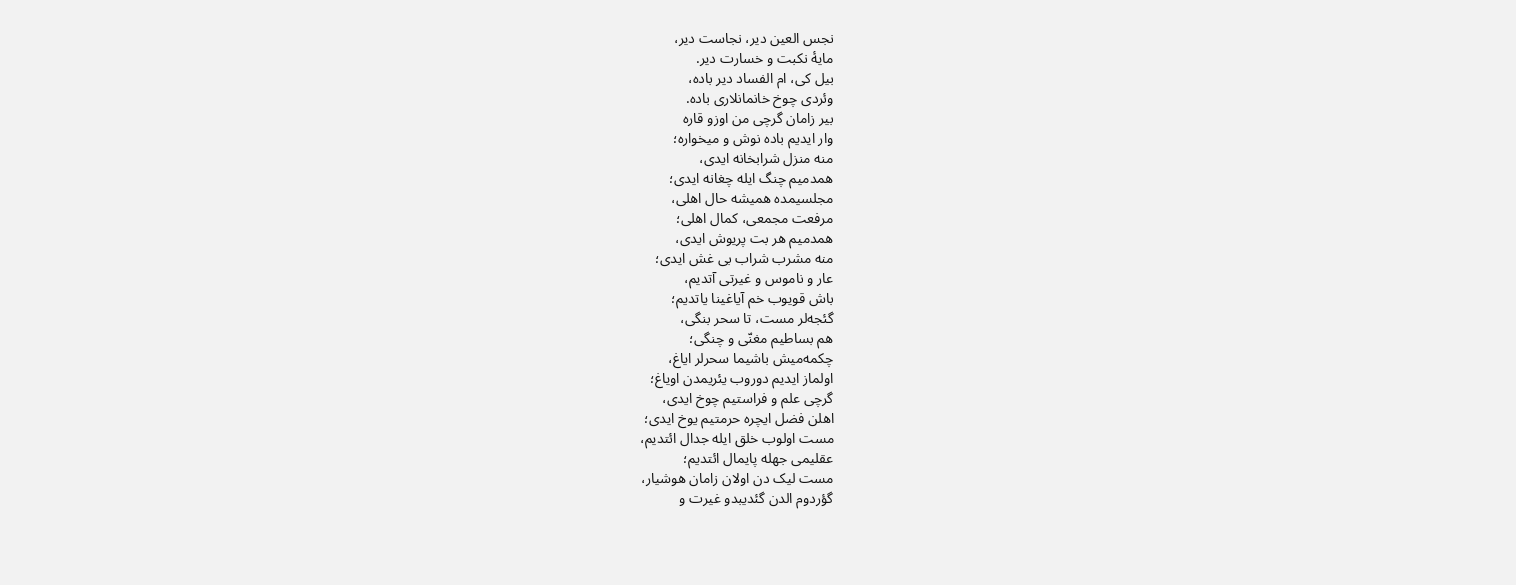نجس العین دیر، نجاست دیر،
مایۀ نکبت و خسارت دیر.
بیل کی، ام الفساد دیر باده،
وئردی چوخ خانمانلاری باده.
بیر زامان گرچی من اوزو قاره
وار ایدیم باده نوش و میخواره؛
منه منزل شرابخانه ایدی،
همدمیم چنگ ایله چغانه ایدی؛
مجلسیمده همیشه حال اهلی،
مرفعت مجمعی، کمال اهلی؛
همدمیم هر بت پریوش ایدی،
منه مشرب شراب بی غش ایدی؛
عار و ناموس و غیرتی آتدیم،
باش قویوب خم آیاغینا یاتدیم؛
گئجه‌لر مست، تا سحر بنگی،
هم بساطیم مغنّی و چنگی؛
چکمه‌میش باشیما سحرلر ایاغ،
اولماز ایدیم دوروب یئریمدن اویاغ؛
گرچی علم و فراستیم چوخ ایدی،
اهلن فضل ایچره حرمتیم یوخ ایدی؛
مست اولوب خلق ایله جدال ائتدیم،
عقلیمی جهله پایمال ائتدیم؛
مست لیک دن اولان زامان هوشیار،
گؤردوم الدن گئدیبدو غیرت و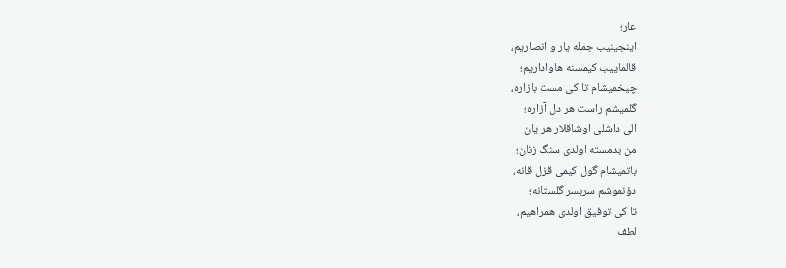عار؛
اینجینیب جمله یار و انصاریم،
قالماییب کیمسنه هاواداریم؛
چیخمیشام تا کی مست بازاره،
گلمیشم راست هر دل آزاره؛
الی داشلی اوشاقلار هر یان
من بدمسته اولدی سنگ زنان؛
باتمیشام گول کیمی قزل قانه،
دؤنموشم سربسر گلستانه؛
تا کی توفیق اولدی همراهیم،
لطف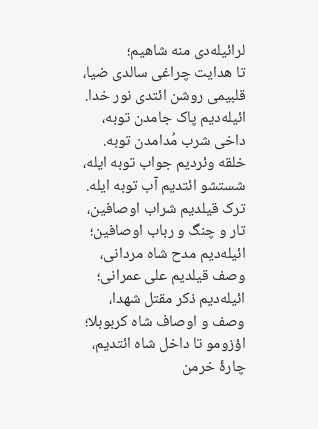لرائیله‌دی منه شاهیم؛
تا هدایت چراغی سالدی ضیا،
قلبیمی روشن ائتدی نور خدا.
ائیله‌دیم پاک جامدن توبه،
داخی شرب مُدامدن توبه.
خلقه وئردیم جواب توبه ایله،
شستشو ائتدیم آب توبه ایله.
ترک قیلدیم شراب اوصافین،
تار و چنگ و رباب اوصافین؛
ائیله‌دیم مدح شاه مردانی،
وصف قیلدیم علی عمرانی؛
ائیله‌دیم ذکر مقتل شهدا،
وصف و اوصاف شاه کربوبلا؛
اؤزومو تا داخل شاه ائتدیم،
چارۀ خرمن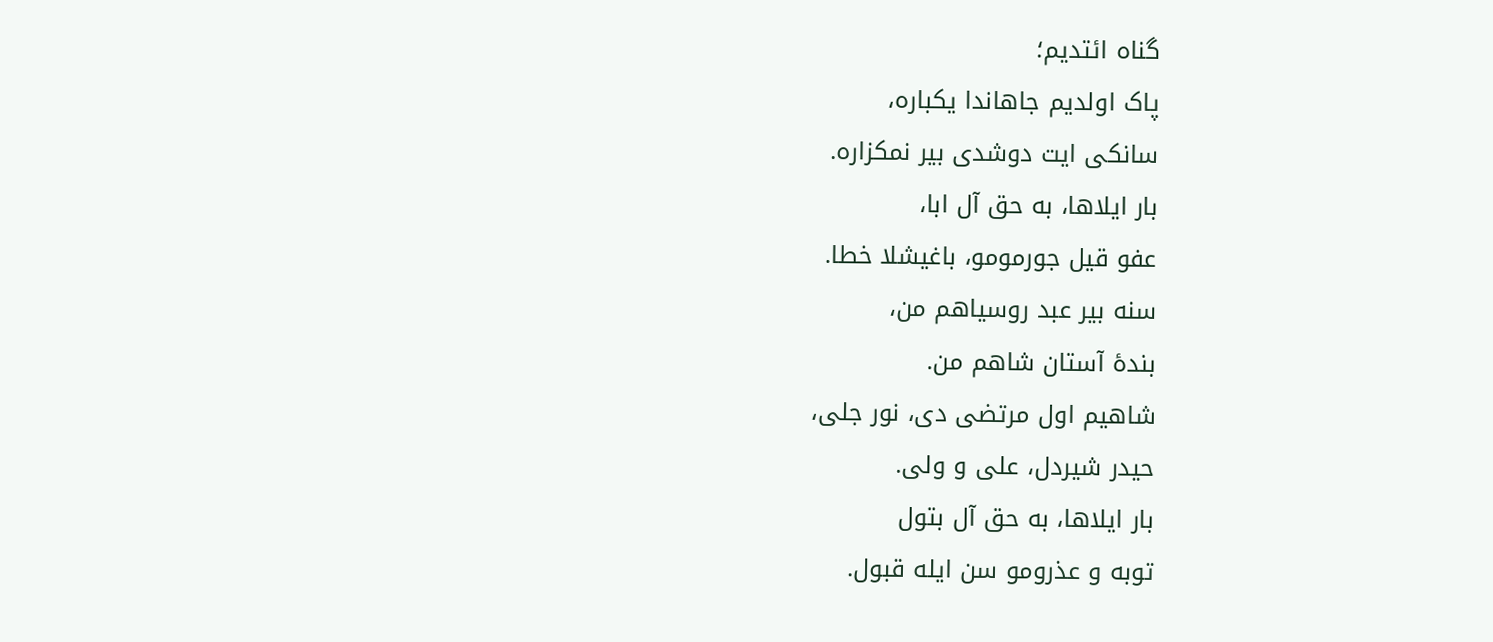گناه ائتدیم؛
پاک اولدیم جاهاندا یکباره،
سانکی ایت دوشدی بیر نمکزاره.
بار ایلاها، به حق آل ابا،
عفو قیل جورمومو، باغیشلا خطا.
سنه بیر عبد روسیاهم من،
بندۀ آستان شاهم من.
شاهیم اول مرتضی دی، نور جلی،
حیدر شیردل، علی و ولی.
بار ایلاها، به حق آل بتول
توبه و عذرومو سن ایله قبول.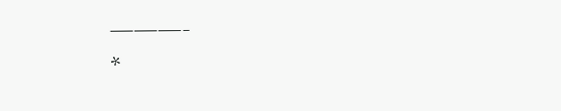———-
*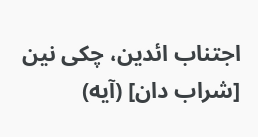اجتناب ائدین، چکی نین [شراب دان] (آیه)